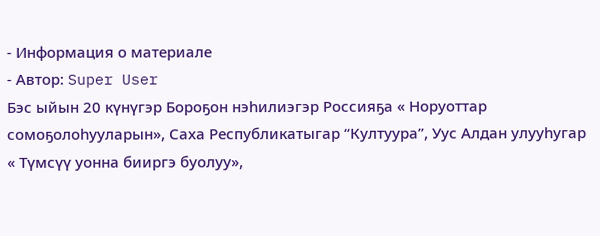- Информация о материале
- Автор: Super User
Бэс ыйын 20 күнүгэр Бороҕон нэһилиэгэр Россияҕа « Норуоттар сомоҕолоһууларын», Саха Республикатыгар “Култуура”, Уус Алдан улууһугар « Түмсүү уонна бииргэ буолуу»,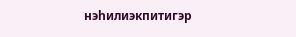нэһилиэкпитигэр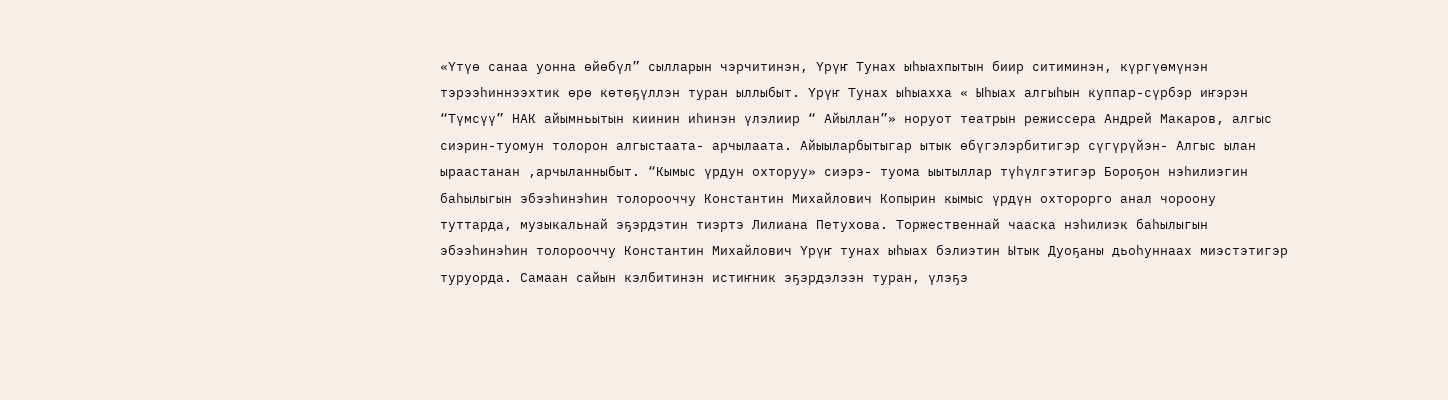«Үтүө санаа уонна өйөбүл” сылларын чэрчитинэн, Үрүҥ Тунах ыһыахпытын биир ситиминэн, күргүөмүнэн тэрээһиннээхтик өрө көтөҕүллэн туран ыллыбыт. Үрүҥ Тунах ыһыахха « Ыһыах алгыһын куппар-сүрбэр иҥэрэн “Түмсүү” НАК айымньытын киинин иһинэн үлэлиир “ Айыллан”» норуот театрын режиссера Андрей Макаров, алгыс сиэрин-туомун толорон алгыстаата- арчылаата. Айыыларбытыгар ытык өбүгэлэрбитигэр сүгүрүйэн- Алгыс ылан ыраастанан ,арчыланныбыт. “Кымыс үрдун охторуу» сиэрэ- туома ыытыллар түһүлгэтигэр Бороҕон нэһилиэгин баһылыгын эбээһинэһин толорооччу Константин Михайлович Копырин кымыс үрдүн охторорго анал чороону туттарда, музыкальнай эҕэрдэтин тиэртэ Лилиана Петухова. Торжественнай чааска нэһилиэк баһылыгын эбээһинэһин толорооччу Константин Михайлович Үрүҥ тунах ыһыах бэлиэтин Ытык Дуоҕаны дьоһуннаах миэстэтигэр туруорда. Самаан сайын кэлбитинэн истиҥник эҕэрдэлээн туран, үлэҕэ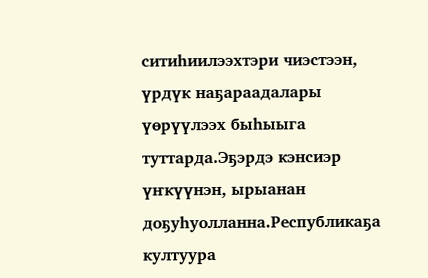ситиһиилээхтэри чиэстээн, үрдүк наҕараадалары үөрүүлээх быһыыга туттарда.Эҕэрдэ кэнсиэр үҥкүүнэн, ырыанан доҕуһуолланна.Республикаҕа култуура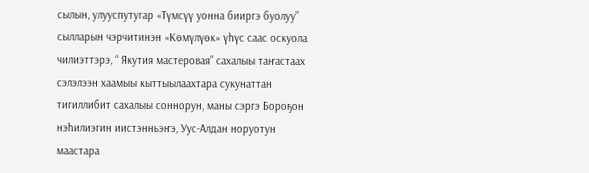сылын, улууспутугар «Түмсүү уонна бииргэ буолуу” сылларын чэрчитинэн «Көмүлүөк» үһүс саас оскуола чилиэттэрэ, “ Якутия мастеровая” сахалыы таҥастаах сэлэлээн хаамыы кыттыылаахтара сукунаттан тигиллибит сахалыы соннорун, маны сэргэ Бороҕон нэһилиэгин иистэнньэҥэ, Уус-Алдан норуотун маастара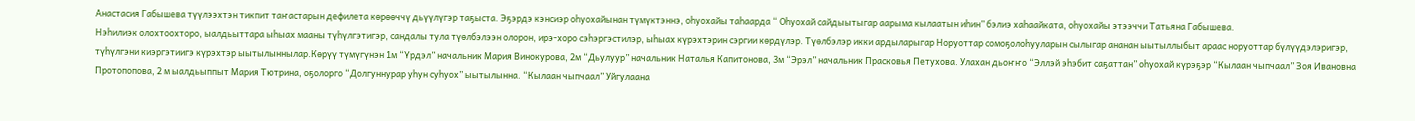Анастасия Габышева түүлээхтэн тикпит таҥастарын дефилета көрөөччү дьүүлүгэр таҕыста. Эҕэрдэ кэнсиэр оһуохайынан түмүктэннэ, оһуохайы таһаарда “ Оһуохай сайдыытыгар аарыма кылаатын иһин” бэлиэ хаһаайката, оһуохайы этээччи Татьяна Габышева.
Нэһилиэк олохтоохторо, ыалдьыттара ыһыах мааны түһүлгэтигэр, сандалы тула түөлбэлээн олорон, ирэ-хоро сэһэргэстилэр, ыһыах күрэхтэрин сэргии көрдүлэр. Түөлбэлэр икки ардыларыгар Норуоттар сомоҕолоһууларын сылыгар ананан ыытыллыбыт араас норуоттар бүлүүдэлэригэр, түһүлгэни киэргэтиигэ күрэхтэр ыытылыннылар.Көрүү түмүгүнэн 1м “Үрдэл” начальник Мария Винокурова, 2м “Дьулуур” начальник Наталья Капитонова, 3м “Эрэл” начальник Прасковья Петухова. Улахан дьоҥҥо “Эллэй эһэбит саҕаттан” оһуохай күрэҕэр “Кылаан чыпчаал” Зоя Ивановна Протопопова, 2 м ыалдьыппыт Мария Тютрина, оҕолорго “Долгуннурар уһун суһуох” ыытылынна. “Кылаан чыпчаал” Уйгулаана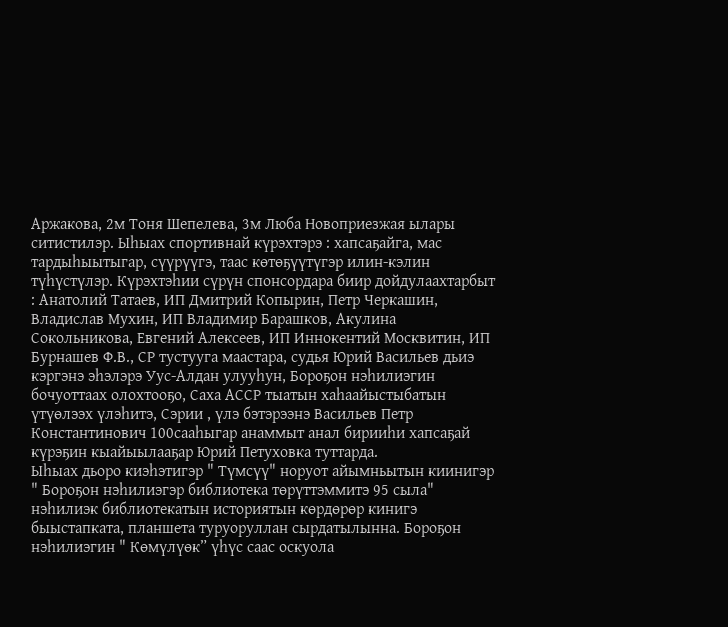Аржакова, 2м Тоня Шепелева, 3м Люба Новоприезжая ылары ситистилэр. Ыһыах спортивнай күрэхтэрэ : хапсаҕайга, мас тардыһыытыгар, сүүрүүгэ, таас көтөҕүүтүгэр илин-кэлин түһүстүлэр. Күрэхтэһии сүрүн спонсордара биир дойдулаахтарбыт : Анатолий Татаев, ИП Дмитрий Копырин, Петр Черкашин, Владислав Мухин, ИП Владимир Барашков, Акулина Сокольникова, Евгений Алексеев, ИП Иннокентий Москвитин, ИП Бурнашев Ф.В., СР тустууга маастара, судья Юрий Васильев дьиэ кэргэнэ эһэлэрэ Уус-Алдан улууһун, Бороҕон нэһилиэгин бочуоттаах олохтооҕо, Саха АССР тыатын хаһаайыстыбатын үтүөлээх үлэһитэ, Сэрии , үлэ бэтэрээнэ Васильев Петр Константинович 100сааһыгар анаммыт анал бирииһи хапсаҕай күрэҕин кыайыылааҕар Юрий Петуховка туттарда.
Ыһыах дьоро киэһэтигэр " Түмсүү" норуот айымньытын киинигэр " Бороҕон нэһилиэгэр библиотека төрүттэммитэ 95 сыла" нэһилиэк библиотекатын историятын көрдөрөр кинигэ быыстапката, планшета туруоруллан сырдатылынна. Бороҕон нэһилиэгин " Көмүлүөк” үһүс саас оскуола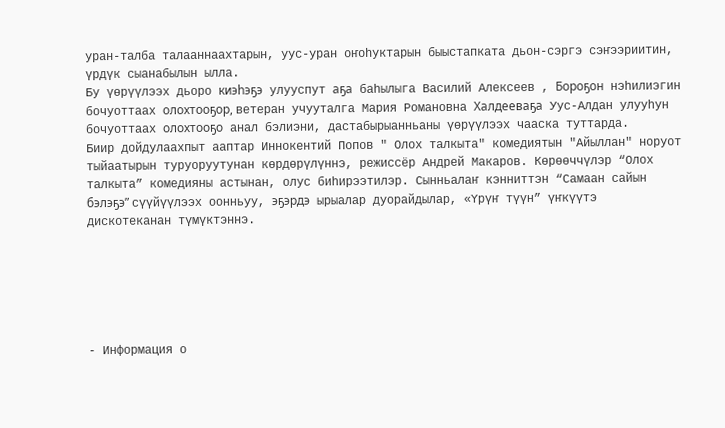уран-талба талааннаахтарын, уус-уран оҥоһуктарын быыстапката дьон-сэргэ сэҥээриитин, үрдүк сыанабылын ылла.
Бу үөрүүлээх дьоро киэһэҕэ улууспут аҕа баһылыга Василий Алексеев , Бороҕон нэһилиэгин бочуоттаах олохтооҕор, ветеран учууталга Мария Романовна Халдееваҕа Уус-Алдан улууһун бочуоттаах олохтооҕо анал бэлиэни, дастабырыанньаны үөрүүлээх чааска туттарда.
Биир дойдулаахпыт ааптар Иннокентий Попов " Олох талкыта" комедиятын "Айыллан" норуот тыйаатырын туруоруутунан көрдөрүлүннэ, режиссёр Андрей Макаров. Көрөөччүлэр “Олох талкыта” комедияны астынан, олус биһирээтилэр. Сынньалаҥ кэнниттэн “Самаан сайын бэлэҕэ” сүүйүүлээх оонньуу, эҕэрдэ ырыалар дуорайдылар, «Үрүҥ түүн” үҥкүүтэ дискотеканан түмүктэннэ.






- Информация о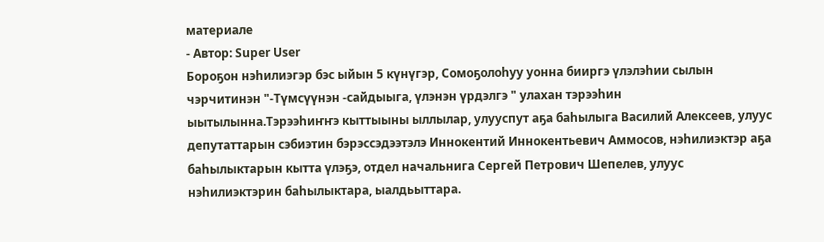материале
- Автор: Super User
Бороҕон нэһилиэгэр бэс ыйын 5 күнүгэр, Сомоҕолоһуу уонна бииргэ үлэлэһии сылын чэрчитинэн "-Түмсүүнэн -сайдыыга, үлэнэн үрдэлгэ " улахан тэрээһин ыытылынна.Тэрээһиҥҥэ кыттыыны ыллылар, улууспут аҕа баһылыга Василий Алексеев, улуус депутаттарын сэбиэтин бэрэссэдээтэлэ Иннокентий Иннокентьевич Аммосов, нэһилиэктэр аҕа баһылыктарын кытта үлэҕэ, отдел начальнига Сергей Петрович Шепелев, улуус нэһилиэктэрин баһылыктара, ыалдьыттара.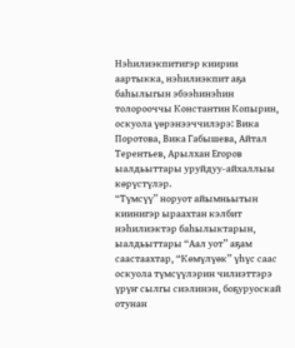Нэһилиэкпитигэр киирии аартыкка, нэһилиэкпит аҕа баһылыгын эбээһинэһин толорооччы Константин Копырин, оскуола үөрэнээччилэрэ: Вика Поротова, Вика Габышева, Айтал Терентьев, Арылхан Егоров ыалдьыттары уруйдуу-айхаллыы көрүстүлэр.
“Түмсүү” норуот айымньытын киинигэр ыраахтан кэлбит нэһилиэктэр баһылыктарын, ыалдьыттары “Аал уот” аҕам саастаахтар, “Көмүлүөк” үһүс саас оскуола түмсүүлэрин чилиэттэрэ үрүҥ сылгы сиэлинэн, боҕуруоскай отунан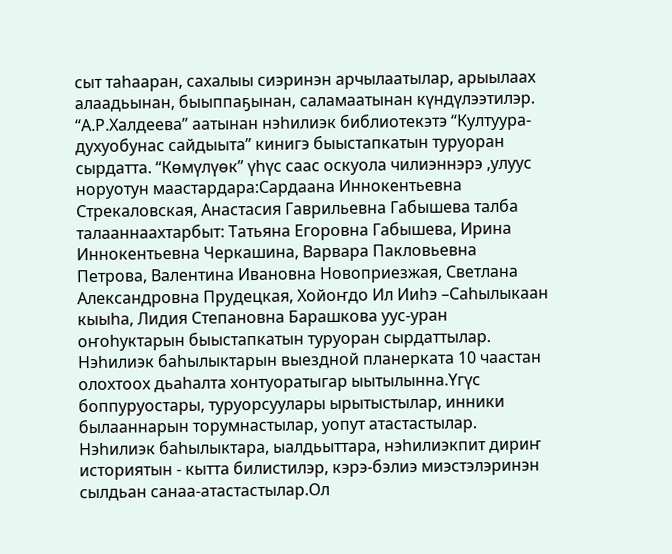сыт таһааран, сахалыы сиэринэн арчылаатылар, арыылаах алаадьынан, быыппаҕынан, саламаатынан күндүлээтилэр.
“А.Р.Халдеева” аатынан нэһилиэк библиотекэтэ “Култуура-духуобунас сайдыыта” кинигэ быыстапкатын туруоран сырдатта. “Көмүлүөк” үһүс саас оскуола чилиэннэрэ ,улуус норуотун маастардара:Сардаана Иннокентьевна Стрекаловская, Анастасия Гаврильевна Габышева талба талааннаахтарбыт: Татьяна Егоровна Габышева, Ирина Иннокентьевна Черкашина, Варвара Пакловьевна Петрова, Валентина Ивановна Новоприезжая, Светлана Александровна Прудецкая, Хойоҥдо Ил Ииһэ –Саһылыкаан кыыһа, Лидия Степановна Барашкова уус-уран оҥоһуктарын быыстапкатын туруоран сырдаттылар.
Нэһилиэк баһылыктарын выездной планерката 10 чаастан олохтоох дьаһалта хонтуоратыгар ыытылынна.Үгүс боппуруостары, туруорсуулары ырытыстылар, инники былааннарын торумнастылар, уопут атастастылар. Нэһилиэк баһылыктара, ыалдьыттара, нэһилиэкпит дириҥ историятын - кытта билистилэр, кэрэ-бэлиэ миэстэлэринэн сылдьан санаа-атастастылар.Ол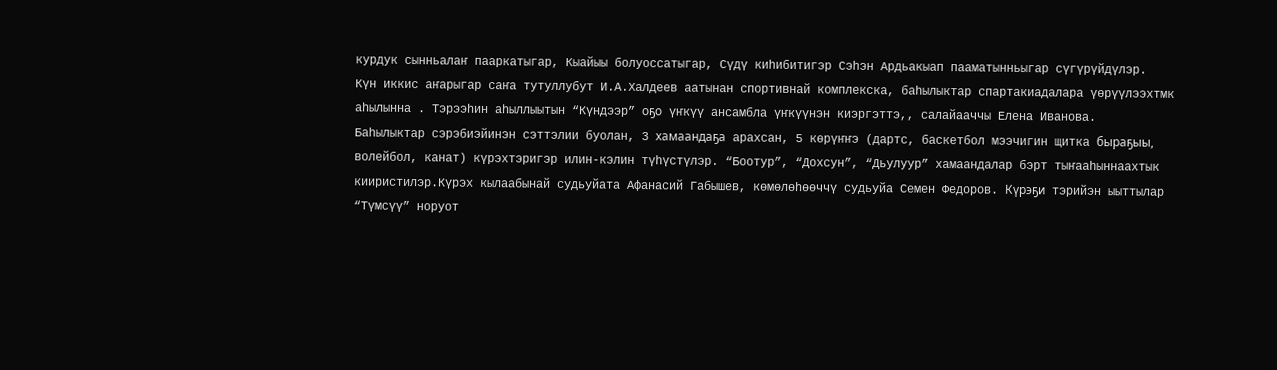курдук сынньалаҥ пааркатыгар, Кыайыы болуоссатыгар, Сүдү киһибитигэр Сэһэн Ардьакыап пааматынньыгар сүгүрүйдүлэр.
Күн иккис аҥарыгар саҥа тутуллубут И.А.Халдеев аатынан спортивнай комплекска, баһылыктар спартакиадалара үөрүүлээхтмк аһылынна . Тэрээһин аһыллыытын “Күндээр” оҕо үҥкүү ансамбла үҥкүүнэн киэргэттэ,, салайааччы Елена Иванова.
Баһылыктар сэрэбиэйинэн сэттэлии буолан, 3 хамаандаҕа арахсан, 5 көрүҥҥэ (дартс, баскетбол мээчигин щитка быраҕыы, волейбол, канат) күрэхтэригэр илин-кэлин түһүстүлэр. “Боотур”, “Дохсун”, “Дьулуур” хамаандалар бэрт тыҥааһыннаахтык кииристилэр.Күрэх кылаабынай судьуйата Афанасий Габышев, көмөлөһөөччү судьуйа Семен Федоров. Күрэҕи тэрийэн ыыттылар “Түмсүү” норуот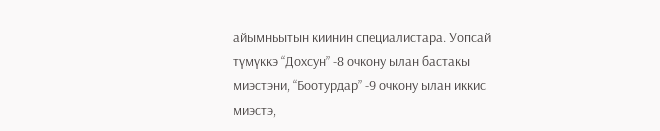айымньытын киинин специалистара. Уопсай түмүккэ “Дохсун” -8 очкону ылан бастакы миэстэни, “Боотурдар” -9 очкону ылан иккис миэстэ,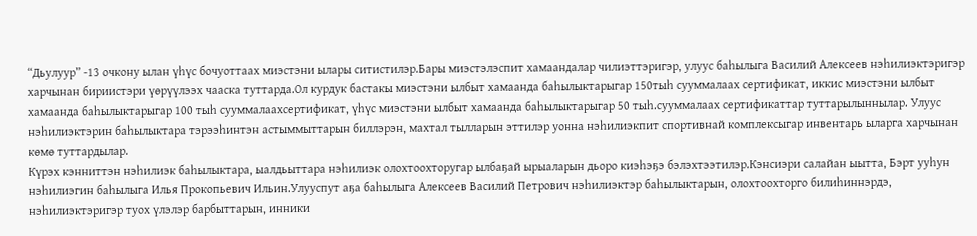“Дьулуур” -13 очкону ылан үһүс бочуоттаах миэстэни ылары ситистилэр.Бары миэстэлэспит хамаандалар чилиэттэригэр, улуус баһылыга Василий Алексеев нэһилиэктэригэр харчынан бириистэри үөрүүлээх чааска туттарда.Ол курдук бастакы миэстэни ылбыт хамаанда баһылыктарыгар 150тыһ сууммалаах сертификат, иккис миэстэни ылбыт хамаанда баһылыктарыгар 100 тыһ сууммалаахсертификат, үһүс миэстэни ылбыт хамаанда баһылыктарыгар 50 тыһ.сууммалаах сертификаттар туттарылыннылар. Улуус нэһилиэктэрин баһылыктара тэрээһинтэн астыммыттарын биллэрэн, махтал тылларын эттилэр уонна нэһилиэкпит спортивнай комплексыгар инвентарь ыларга харчынан көмө туттардылар.
Күрэх кэнниттэн нэһилиэк баһылыктара, ыалдьыттара нэһилиэк олохтоохторугар ылбаҕай ырыаларын дьоро киэһэҕэ бэлэхтээтилэр.Кэнсиэри салайан ыытта, Бэрт ууһун нэһилиэгин баһылыга Илья Прокопьевич Ильин.Улууспут аҕа баһылыга Алексеев Василий Петрович нэһилиэктэр баһылыктарын, олохтоохторго билиһиннэрдэ, нэһилиэктэригэр туох үлэлэр барбыттарын, инники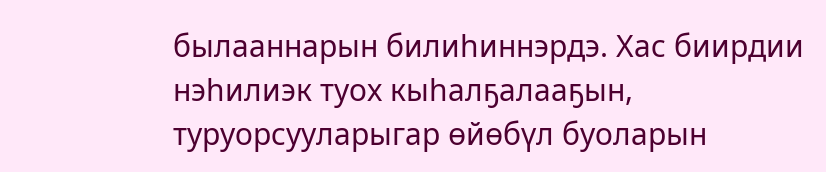былааннарын билиһиннэрдэ. Хас биирдии нэһилиэк туох кыһалҕалааҕын, туруорсууларыгар өйөбүл буоларын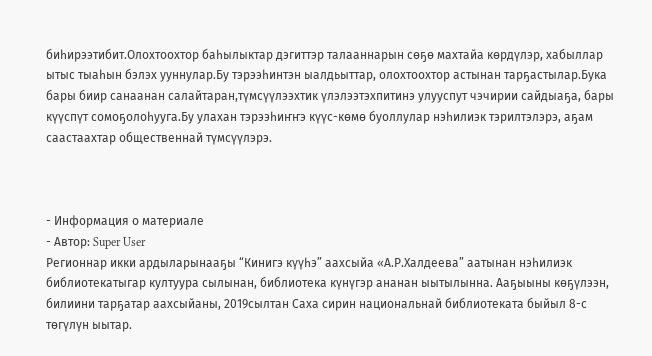биһирээтибит.Олохтоохтор баһылыктар дэгиттэр талааннарын сөҕө махтайа көрдүлэр, хабыллар ытыс тыаһын бэлэх ууннулар.Бу тэрээһинтэн ыалдьыттар, олохтоохтор астынан тарҕастылар.Бука бары биир санаанан салайтаран,түмсүүлээхтик үлэлээтэхпитинэ улууспут чэчирии сайдыаҕа, бары күүспүт сомоҕолоһууга.Бу улахан тэрээһиҥҥэ күүс-көмө буоллулар нэһилиэк тэрилтэлэрэ, аҕам саастаахтар общественнай түмсүүлэрэ.



- Информация о материале
- Автор: Super User
Регионнар икки ардыларынааҕы “Кинигэ күүһэ” аахсыйа «А.Р.Халдеева” аатынан нэһилиэк библиотекатыгар култуура сылынан, библиотека күнүгэр ананан ыытылынна. Ааҕыыны көҕүлээн, билиини тарҕатар аахсыйаны, 2019сылтан Саха сирин национальнай библиотеката быйыл 8-с төгүлүн ыытар.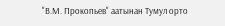"В.М. Прокопьев" аатынан Тумул орто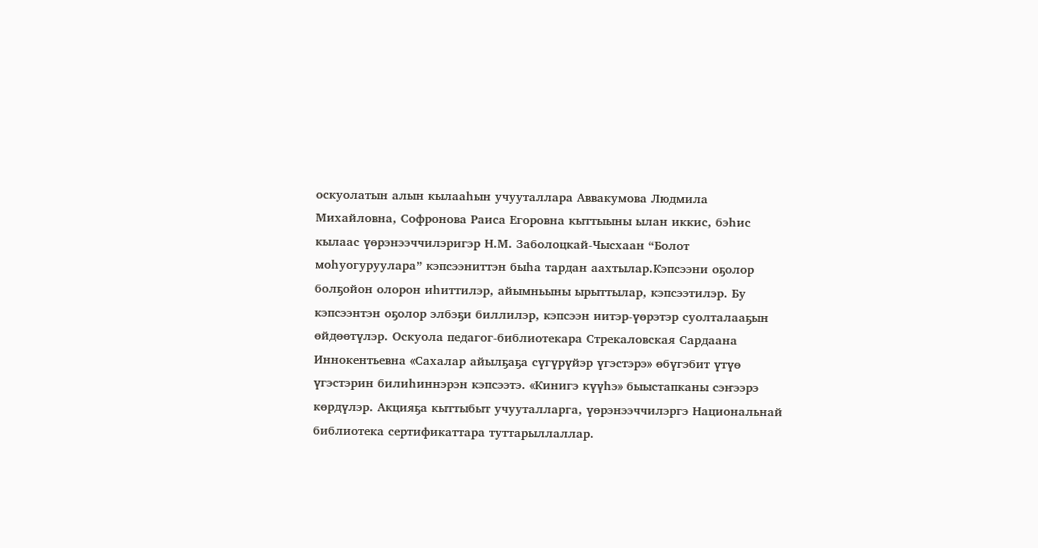оскуолатын алын кылааһын учууталлара Аввакумова Людмила Михайловна, Софронова Раиса Егоровна кыттыыны ылан иккис, бэһис кылаас үөрэнээччилэригэр Н.М. Заболоцкай-Чысхаан “Болот моһуогуруулара” кэпсээниттэн быһа тардан аахтылар.Кэпсээни оҕолор болҕойон олорон иһиттилэр, айымньыны ырыттылар, кэпсээтилэр. Бу кэпсээнтэн оҕолор элбэҕи биллилэр, кэпсээн иитэр-үөрэтэр суолталааҕын өйдөөтүлэр. Оскуола педагог-библиотекара Стрекаловская Сардаана Иннокентьевна «Сахалар айылҕаҕа сүгүрүйэр үгэстэрэ» өбүгэбит үтүө үгэстэрин билиһиннэрэн кэпсээтэ. «Кинигэ күүһэ» быыстапканы сэҥээрэ көрдүлэр. Акцияҕа кыттыбыт учууталларга, үөрэнээччилэргэ Национальнай библиотека сертификаттара туттарыллаллар.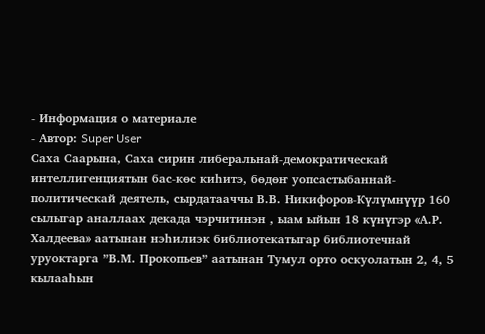- Информация о материале
- Автор: Super User
Саха Саарына, Саха сирин либеральнай-демократическай интеллигенциятын бас-көс киһитэ, бөдөҥ уопсастыбаннай-политическай деятель, сырдатааччы В.В. Никифоров-Күлүмнүүр 160 сылыгар аналлаах декада чэрчитинэн , ыам ыйын 18 күнүгэр «А.Р. Халдеева» аатынан нэһилиэк библиотекатыгар библиотечнай уруоктарга ”В.М. Прокопьев” аатынан Тумул орто оскуолатын 2, 4, 5 кылааһын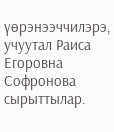үөрэнээччилэрэ, учуутал Раиса Егоровна Софронова сырыттылар.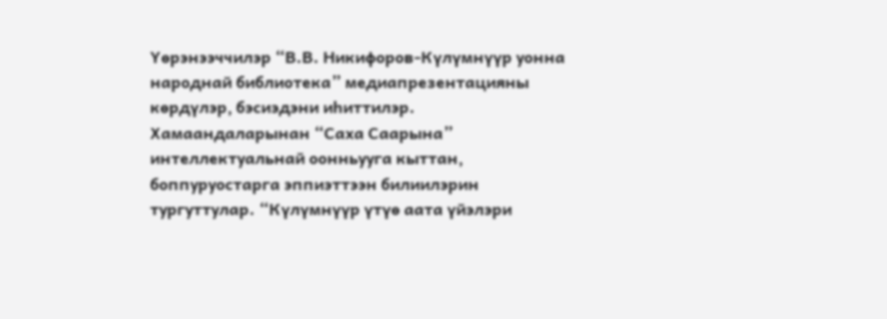Үөрэнээччилэр “В.В. Никифоров-Күлүмнүүр уонна народнай библиотека” медиапрезентацияны көрдүлэр, бэсиэдэни иһиттилэр. Хамаандаларынан “Саха Саарына” интеллектуальнай оонньууга кыттан, боппуруостарга эппиэттээн билиилэрин тургуттулар. “Күлүмнүүр үтүө аата үйэлэри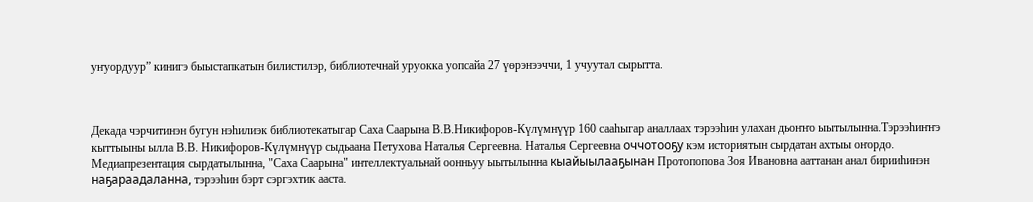уҥуордуур” кинигэ быыстапкатын билистилэр, библиотечнай уруокка уопсайа 27 үөрэнээччи, 1 учуутал сырытта.



Декада чэрчитинэн бугун нэһилиэк библиотекатыгар Саха Саарына В.В.Никифоров-Күлүмнүүр 160 сааһыгар аналлаах тэрээһин улахан дьоҥҥо ыытылынна.Тэрээһиҥҥэ кыттыыны ылла В.В. Никифоров-Күлүмнүүр сыдьаана Петухова Наталья Сергеевна. Наталья Сергеевна оччотооҕу кэм историятын сырдатан ахтыы оҥордо. Медиапрезентация сырдатылынна, "Саха Саарына" интеллектуальнай оонньуу ыытылынна кыайыылааҕынан Протопопова Зоя Ивановна ааттанан анал бирииһинэн наҕараадаланна, тэрээһин бэрт сэргэхтик ааста.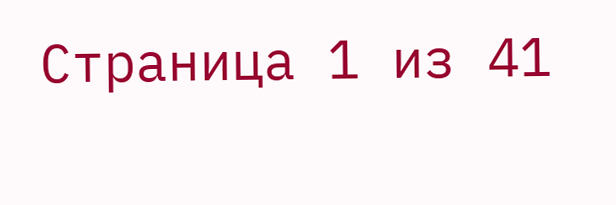Страница 1 из 41